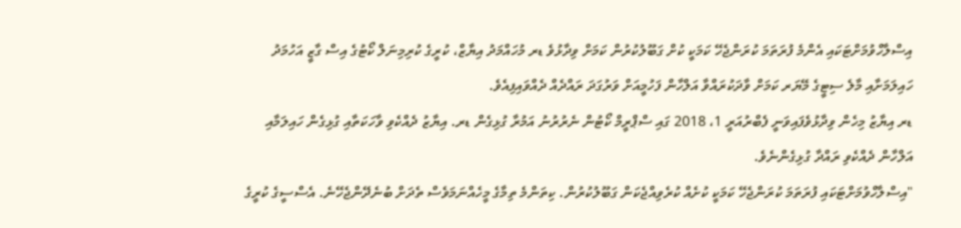އިސްލާހްވުމަށްޓަކައި އެންމެ ފުރަތަމަ ކުރަންޖެހޭ ކަމަކީ ކުށް ގަބޫލުކުރުން ކަމަށް ވިދާޅުވެ ޑރ މުހައްމަދު އިޔާޒް، ކުރީގެ ކުރިމިނަލް ކޯޓުގެ އިސް ގާޒީ އަހުމަދު ހައިލަމަށާއި މާލެ ސިޓީގެ މޭޔަރ ކަމަށް ވާދަކުރައްވާ އަލްހާން ފަހުމީއަށް ވަރުގަދަ ރައްދެއް ދެއްވައިފިއެވެ.
ޑރ އިޔާޒު މިހެން ވިދާޅުވެފައިވަނީ ފެބްރުއަރީ 1، 2018 ގައި ސްޕްރީމް ކޯޓުން ނެރުރުނު އަމުރާ ގުޅިގެން ޑރ. އިޔާޒު ދެއްކެވި ވާހަކަތާއި ގުޅިގެން ހައިލަމާއި އަލްހާން ދެއްކެވި ރައްދާ ގުޅިގެންނެވެ.
"އިސްލާހްވުމަށްޓަކައި ފުރަތަމަ ކުރަންޖެހޭ ކަމަކީ ކުށެއް ކުރެވިއްޖެކަން ގަބޫލުކުރުން. ކިތަންމެ ތިމާގެ މީހެއްނަމަވެސް ތެދަށް ބުނެދޭންޖެހޭނެ. އެސްސީގެ ކުރީގެ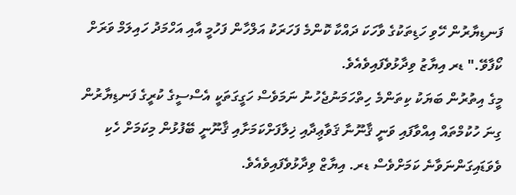ފަނޑިޔާރުން ހޭވި ހަޑިތަކުގެ ވާހަކަ ދައްކާ ކޮންމެ ފަހަރަކު އަލްހާން ފަހުމީ އާއި އަހްމަދު ހައިލަމް ވަރަށް ކޯފާވޭ." ޑރ އިޔާޒު ވިދާޅުވެފައިވެއެވެ.
މީގެ އިތުރުން ބަޔަކު ކިތަންމެ ހިތްހަމަނުޖެހުނު ނަމަވެސް ހަގީގަތަކީ އެސްސީގެ ކުރީގެ ފަނޑިޔާރުން ގިނަ ހުކުމްތައް އިއްވާފައި ވަނީ ޤާނޫނާ ޤަވާޢިދާއި ޚިލާފަށްކަމަށާއި ޤާނޫނީ ބޭފުޅުން މިކަމަށް ހެކި ވެވަޑައިގަންނަވާނެ ކަމަށްވެސް ޑރ. އިޔާޒް ވިދާޅުވެފައިވެއެވެ.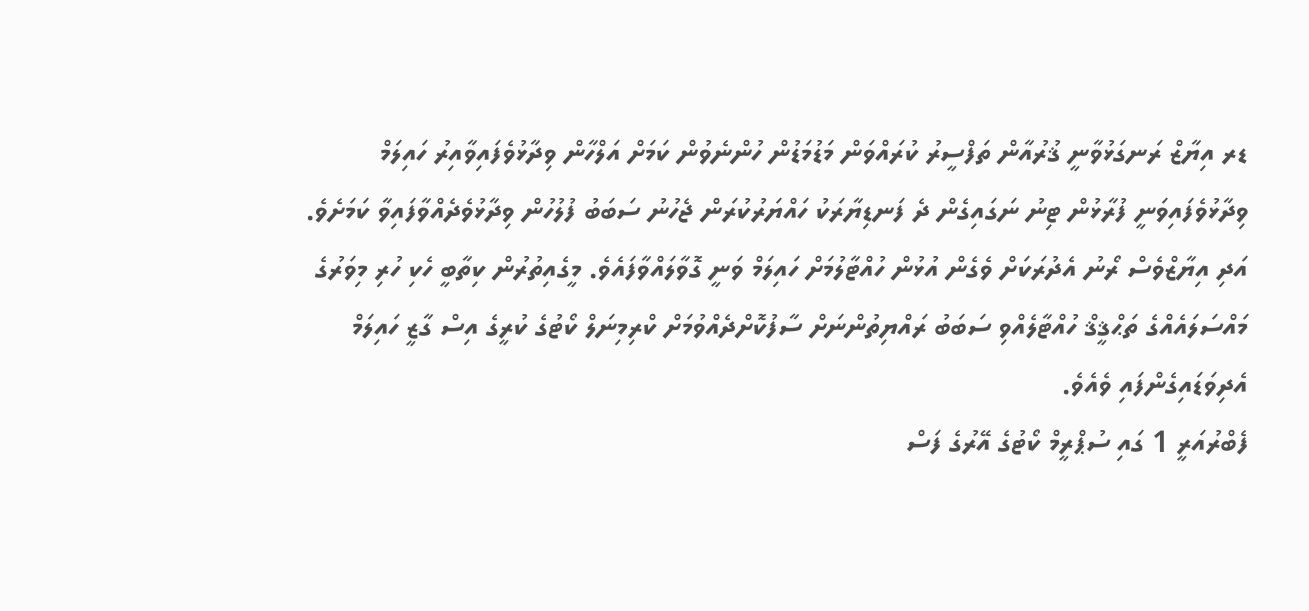ޑރ އިޔާޒް ރަނގަޅުވާނީ ޤުރުއާން ތަފްސީރު ކުރައްވަން މަޑުމަޑުން ހުންނެވުން ކަމަށް އަލްހާން ވިދާޅުވެފައިވާއިރު ހައިލަމް ވިދާޅުވެފައިވަނީ ފުރާޅުން ޓިނު ނަގައިގެން ދެ ފަނޑިޔާރަކު ހައްޔަރުކުރަން ޖެހުނު ސަބަބު ފުލުހުން ވިދާޅުވެދެއްވާފައިވާ ކަމަށެވެ. އަދި އިޔާޒްވެސް ރޯނު އެދުރަކަށް ވެގެން އުޅުން ހުއްޓާލުމަށް ހައިލަމް ވަނީ ގޮވާލައްވާފައެވެ. މީގެއިތުރުން ކިތާބީ ހެކި ހުރި މިވަރުގެ މައްސަލައެއްގެ ތަޙްޤީޤް ހުއްޓާލެއްވި ސަބަބު ރައްޔިތުންނަށް ސާފުކޮށްދެއްވުމަށް ކްރިމިނަލް ކޯޓުގެ ކުރީގެ އިސް ގާޒީ ހައިލަމް އެދިވަޑައިގެންފައި ވެއެވެ.
ފެބްރުއަރީ 1 ގައި ސުޕްރީމް ކޯޓުގެ އޭރުގެ ފަސް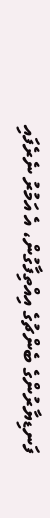ފަނޑިޔާރުންގެ ބެންޗުގެ އިއްތިފާގުން، އެ އަމުރު ނެރެފައި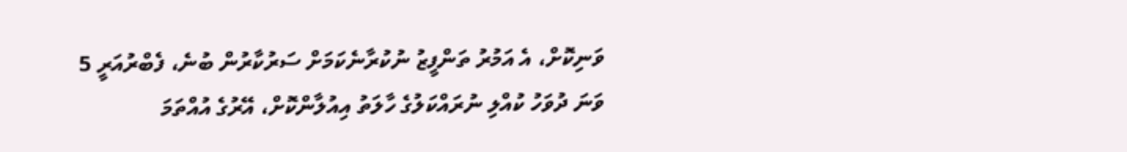ވަނިކޮށް، އެ އަމުރު ތަންފީޒު ނުކުރާނެކަމަށް ސަރުކާރުން ބުނެ، ފެބްރުއަރީ 5 ވަނަ ދުވަހު ކުއްލި ނުރައްކަލުގެ ހާލަތު އިއުލާންކޮށް، އޭރުގެ އުއްތަމަ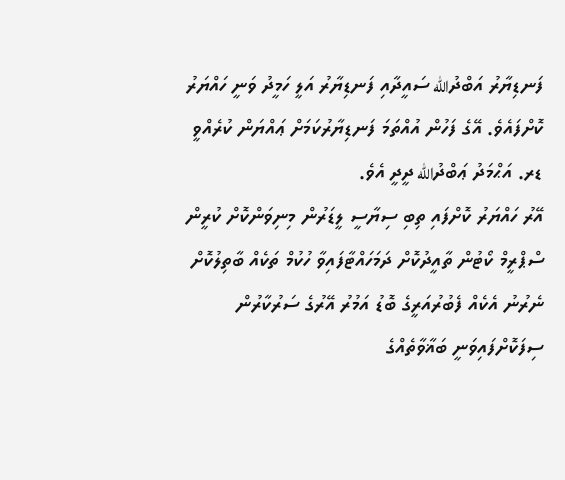ފަނޑިޔާރު އަބްދުالله ސައީދާއި ފަނޑިޔާރު އަލީ ހަމީދު ވަނީ ހައްޔަރު ކޮށްފައެވެ. އޭގެ ފަހުން އުއްތަމަ ފަނޑިޔާރުކަމަށް ޢައްޔަން ކުރެއްވީ ޑރ. އަޙްމަދު ޢަބްދުالله ދީދީ އެވެ.
އޭރު ހައްޔަރު ކޮށްފައި ތިބި ސިޔާސީ ލީޑަރުން މިނިވަންކޮށް ކުރީން ސްޕްރީމް ކޯޓުން ތާއީދުކޮށް ދަމަހައްޓާފައިވާ ހުކުމް ތަކެއް ބާތިލުކޮށް ނެރުނު އެކެއް ފެބުރުއަރީގެ ބޮޑު އަމުރު އޭރުގެ ސަރުކާރުން ސިފަކޮށްފައިވަނީ ބަޣާވާތެއްގެ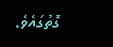ގޮތުގައެވެ.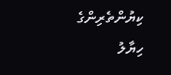ކިޔުންތެރިންގެ ހިޔާލު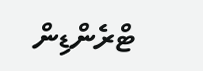ޓްރެންޑިން